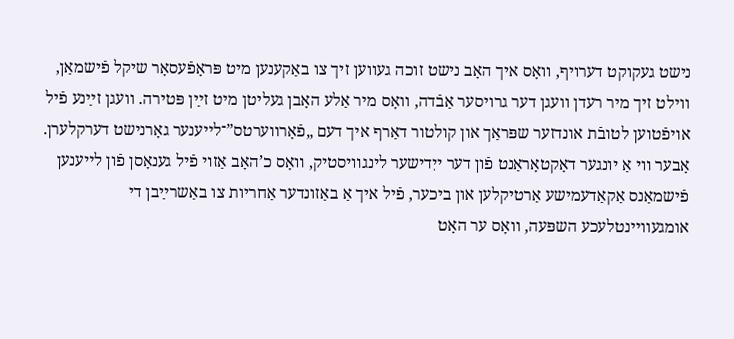נישט געקוקט דערױף, װאָס איך האָב נישט זוכה געװען זיך צו באַקענען מיט פּראָפֿעסאָר שיקל פֿישמאַן, װילט זיך מיר רעדן װעגן דער גרױסער אַבֿדה, װאָס מיר אַלע האָבן געליטן מיט זײַן פּטירה. װעגן זײַנע פֿיל אױפֿטוען לטובֿת אונדזער שפּראַך און קולטור דאַרף איך דעם „פֿאָרװערטס”־לײענער גאָרנישט דערקלערן. אָבער װי אַ יונגער דאָקטאָראַנט פֿון דער ייִדישער לינגװיסטיק, װאָס כ’האָב אַזױ פֿיל גענאָסן פֿון לײענען פֿישמאַנס אַקאַדעמישע אַרטיקלען און ביכער, פֿיל איך אַ באַזונדער אַחריות צו באַשרײַבן די אומגעװײנטלעכע השפּעה, װאָס ער האָט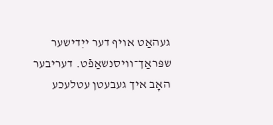געהאַט אױף דער ייִדישער שפּראַך־װיסנשאַפֿט. דעריבער האָב איך געבעטן עטלעכע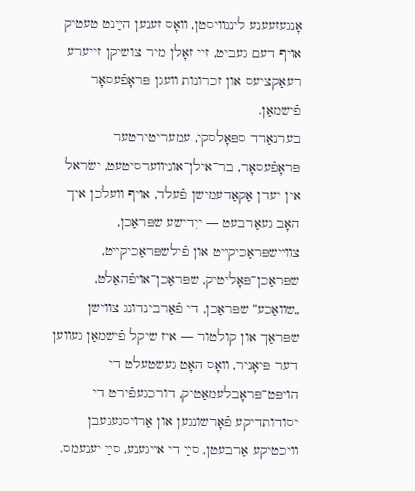אָנגעזעענע לינגװיסטן, װאָס זענען הײַנט טעטיק אױף דעם געביט, זיי זאָלן מיר צושיקן זייערע רעאַקציעס און זכרונות װעגן פּראָפֿעסאָר פֿישמאַן.
בערנאַרד ספּאָלסקי, עמעריטירטער פּראָפֿעסאָר, בר־אילן־אוניװערסיטעט, ישׂראל
אין יעדן אַקאַדעמישן פֿעלד, אױף װעלכן איך האָב געאַרבעט — ייִדישע שפּראַכן, צװײשפּראַכיקײט און פֿילשפּראַכיקײט, שפּראַכן־פּאָליטיק, שפּראַכן־אױפֿהאַלט, „שװאַכע” שפּראַכן, די פֿאַרבינדונג צװישן שפּראַך און קולטור — איז שיקל פֿישמאַן געװען דער פּיאָניר, װאָס האָט געשטעלט די הױפּט־פּראָבלעמאַטיק, דורכגעפֿירט די יסודותדיקע פֿאָרשונגען און אַרױסגעגעבן װיכטיקע אַרבעטן, סײַ די אײגענע, סײַ יענעמס.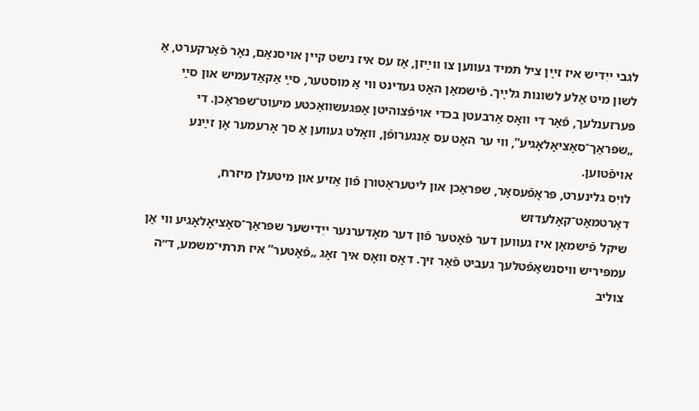לגבי ייִדיש איז זײַן ציל תּמיד געװען צו װײַזן, אַז עס איז נישט קײן אױסנאַם, נאָר פֿאַרקערט, אַ לשון מיט אַלע לשונות גלײַך. פֿישמאַן האָט געדינט װי אַ מוסטער, סײַ אַקאַדעמיש און סײַ פּערזענלעך, פֿאַר די װאָס אַרבעטן בכדי אױפֿצוהיטן אָפּגעשװאַכטע מיעוט־שפּראַכן. די „שפּראַך־סאָציאָלאָגיע”, װי ער האָט עס אָנגערופֿן, װאָלט געװען אַ סך אָרעמער אָן זײַנע אױפֿטוען.
לויִס גלינערט, פּראָפֿעסאָר, שפּראַכן און ליטעראַטורן פֿון אַזיע און מיטעלן מיזרח, דאַרטמאָט־קאָלעדזש
שיקל פֿישמאַן איז געװען דער פֿאָטער פֿון דער מאָדערנער ייִדישער שפּראַך־סאָציאָלאָגיע װי אַן עמפּיריש װיסנשאַפֿטלעך געביט פֿאַר זיך. דאָס װאָס איך זאָג „פֿאָטער” איז תּרתּי־משמע, ד״ה צוליב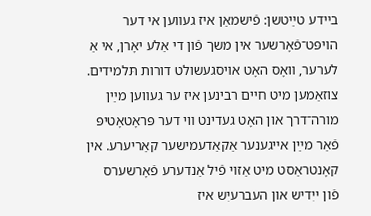בײדע טײַטשן: פֿישמאַן איז געװען אי דער הױפּט־פֿאָרשער אין משך פֿון די אַלע יאָרן, אי אַ לערער, װאָס האָט אױסגעשולט דורות תּלמידים. צוזאַמען מיט חײם רבינען איז ער געװען מײַן מורה־דרך און האָט געדינט װי דער פּראָטאָטיפּ פֿאַר מײַן אײגענער אַקאַדעמישער קאַריערע. אין קאָנטראַסט מיט אַזױ פֿיל אַנדערע פֿאָרשערס פֿון ייִדיש און העברעיִש איז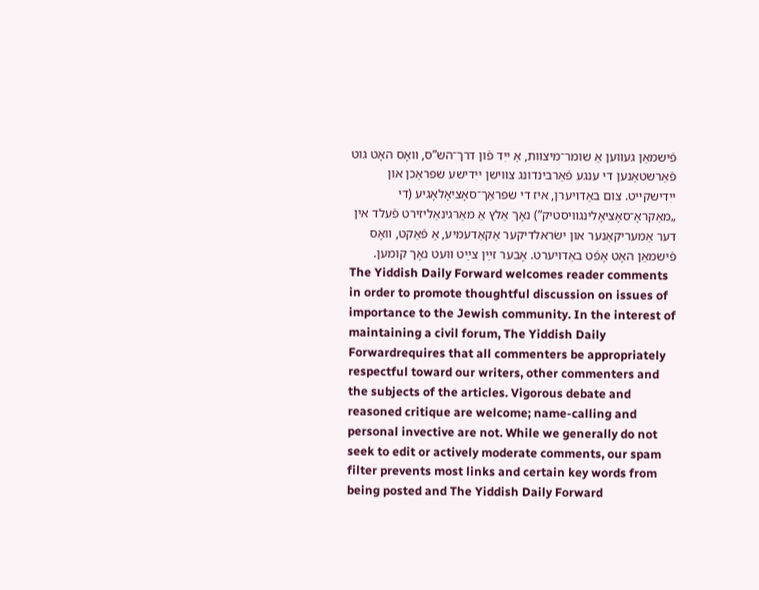פֿישמאַן געװען אַ שומר־מיצװת, אַ ייִד פֿון דרך־הש”ס, װאָס האָט גוט פֿאַרשטאַנען די ענגע פֿאַרבינדונג צװישן ייִדישע שפּראַכן און ייִדישקײט. צום באַדױערן, איז די שפּראַך־סאָציאָלאָגיע (די „מאַקראָ־סאָציאָלינגװיסטיק”) נאָך אַלץ אַ מאַרגינאַליזירט פֿעלד אין דער אַמעריקאַנער און ישׂראלדיקער אַקאַדעמיע, אַ פֿאַקט, װאָס פֿישמאַן האָט אָפֿט באַדױערט. אָבער זײַן צײַט װעט נאָך קומען.
The Yiddish Daily Forward welcomes reader comments in order to promote thoughtful discussion on issues of importance to the Jewish community. In the interest of maintaining a civil forum, The Yiddish Daily Forwardrequires that all commenters be appropriately respectful toward our writers, other commenters and the subjects of the articles. Vigorous debate and reasoned critique are welcome; name-calling and personal invective are not. While we generally do not seek to edit or actively moderate comments, our spam filter prevents most links and certain key words from being posted and The Yiddish Daily Forward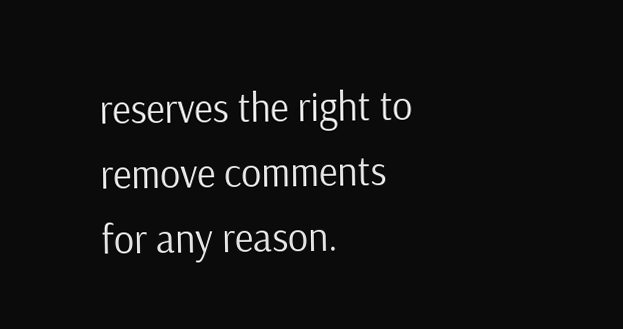reserves the right to remove comments for any reason.